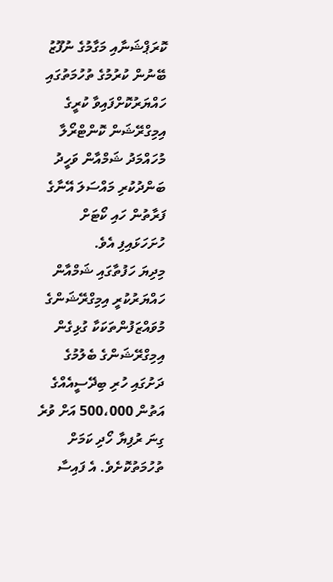ކޮރަޕްޝަނާއި މަގާމުގެ ނުފޫޒު ބޭނުން ކުރުމުގެ ތުހުމަތުގައި ހައްޔަރުކޮށްފައިވާ ކުރީގެ އިމިގްރޭޝަން ކޮންޓްރޯލާ މުހައްމަދު ޝަމްއާން ވަހީދު ބަންދުކުރި މައްސަލަ އޭނާގެ ފަރާތުން ހައި ކޯޓަށް ހުށަހަޅައިފި އެވެ.
މިދިޔަ ހަފުތާގައި ޝަމްއާން ހައްޔަރުކުރީ އިމިގްރޭޝަންގެ މުވައްޒަފުންތަކަކާ ގުޅިގެން އިމިގްރޭޝަންގެ ބެލުމުގެ ދަށުގައި ހުރި ބިދޭސީއެއްގެ އަތުން 500،000 އަށް ވުރެ ގިނަ ރުފިޔާ ހޯދި ކަމަށް ތުހުމަތުކޮށެވެ. އެ ފައިސާ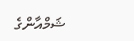ޝަމްއާންގެ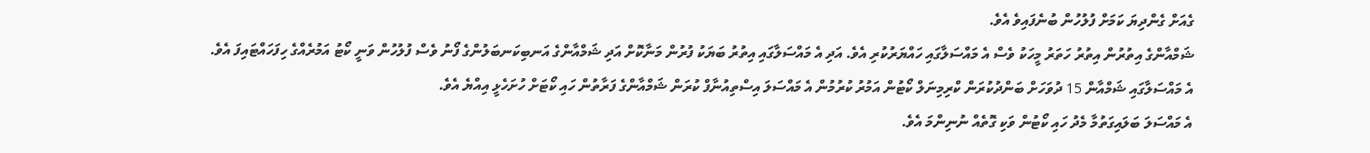ގެއަށް ގެންދިޔަ ކަމަށް ފުލުހުން ބުނެފައިވެ އެވެ.
ޝަމްއާންގެ އިތުރުން އިތުރު ހަތަރު މީހަކު ވެސް އެ މައްސަލާގައި ހައްޔަރުކުރި އެވެ. އަދި އެ މައްސަލާގައި އިތުރު ބަޔަކު ފުރުން މަނާކޮށް އަދި ޝަމްއާންގެ އަނބިކަނބަލުންގެ ފޯނު ވެސް ފުލުހުން ވަނީ ކޯޓު އަމުރެއްގެ ހިފަހައްޓައިފަ އެވެ.
އެ މައްސަލާގައި ޝަމްއާން 15 ދުވަހަށް ބަންދުކުރަން ކްރިމިނަލް ކޯޓުން އަމުރު ކުރުމުން އެ މައްސަލަ އިސްތިއުނާފް ކުރަން ޝަމްއާންގެ ފަރާތުން ހައި ކޯޓަށް ހުށަހެޅީ އިއްޔެ އެވެ.
އެ މައްސަލަ ބަލައިގަތުމާ މެދު ހައި ކޯޓުން ވަކި ގޮތެއް ނުނިންމަ އެވެ.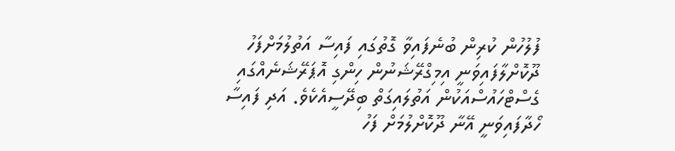ފުލުހުން ކުރިން ބުނެފައިވާ ގޮތުގައި ފައިސާ އަތުލުމަށްފަހު ދޫކޮށްލާފައިވަނީ އިމިގްރޭޝަނުން ހިންގި އޮޕަރޭޝަނެއްގައި ގެސްޓްހައުސްއަކުން އަތުލައިގަތް ބިދޭސީއެކެވެ. އަދި ފައިސާ ހޯދާފައިވަނީ އޭނާ ދޫކޮށްލުމަށް ފަހު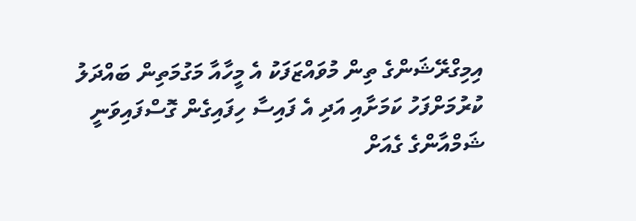އިމިގްރޭޝަންގެ ތިން މުވައްޒަފަކު އެ މީހާއާ މަގުމަތިން ބައްދަލު ކުރުމަށްފަހު ކަމަށާއި އަދި އެ ފައިސާ ހިފައިގެން ގޮސްފައިވަނީ ޝަމްއާންގެ ގެއަށް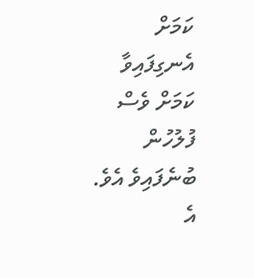ކަމަށް އެނގިފައިވާ ކަމަށް ވެސް ފުލުހުން ބުނެފައިވެ އެވެ.
އެ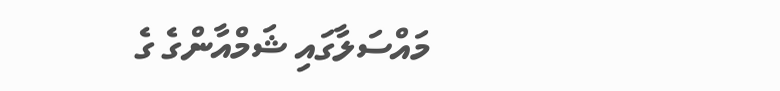މައްސަލާގައި ޝަމްއާންގެ ގެ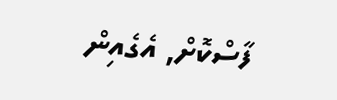ފާސްކޮށް, އެގެއިން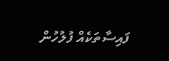ފައިސާތަކެއް ފުލުހުން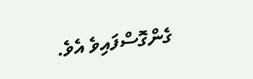ގެންގޮސްފައިވެ އެވެ.